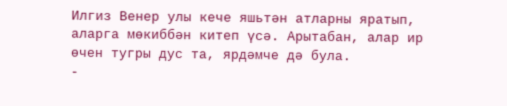Илгиз Венер улы кече яшьтән атларны яратып, аларга мөкиббән китеп үсә. Арытабан, алар ир өчен тугры дус та, ярдәмче дә була.
-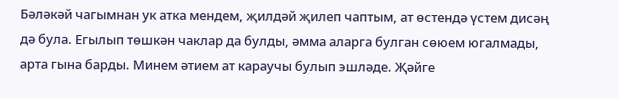Бәләкәй чагымнан ук атка мендем, җилдәй җилеп чаптым, ат өстендә үстем дисәң дә була. Егылып төшкән чаклар да булды, әмма аларга булган сөюем югалмады, арта гына барды. Минем әтием ат караучы булып эшләде. Җәйге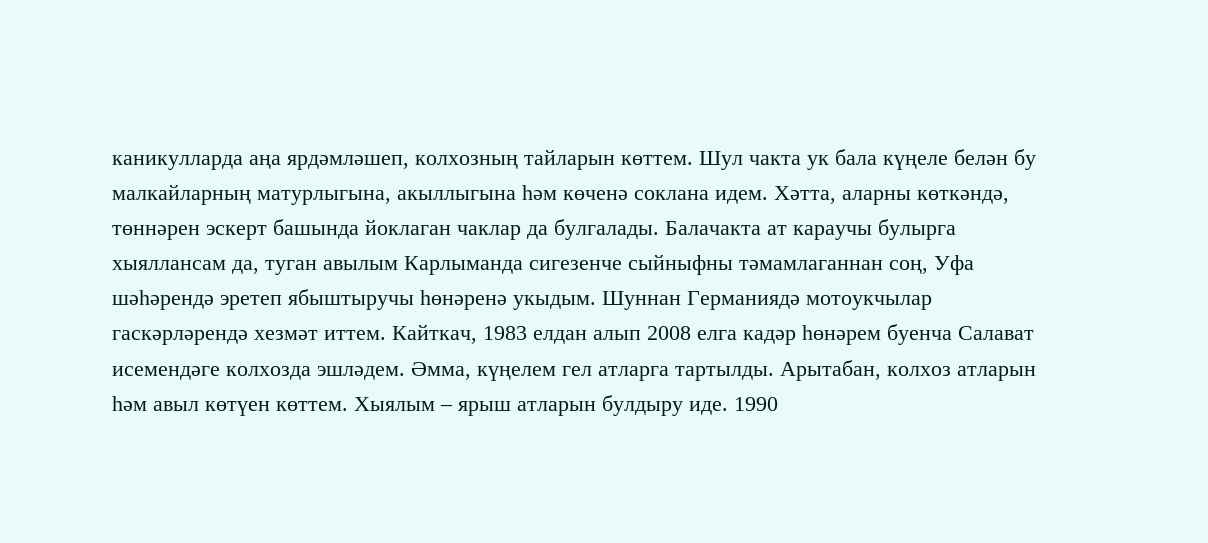каникулларда аңа ярдәмләшеп, колхозның тайларын көттем. Шул чакта ук бала күңеле белән бу малкайларның матурлыгына, акыллыгына һәм көченә соклана идем. Хәтта, аларны көткәндә, төннәрен эскерт башында йоклаган чаклар да булгалады. Балачакта ат караучы булырга хыяллансам да, туган авылым Карлыманда сигезенче сыйныфны тәмамлаганнан соң, Уфа шәһәрендә эретеп ябыштыручы һөнәренә укыдым. Шуннан Германиядә мотоукчылар гаскәрләрендә хезмәт иттем. Кайткач, 1983 елдан алып 2008 елга кадәр һөнәрем буенча Салават исемендәге колхозда эшләдем. Әмма, күңелем гел атларга тартылды. Арытабан, колхоз атларын һәм авыл көтүен көттем. Хыялым – ярыш атларын булдыру иде. 1990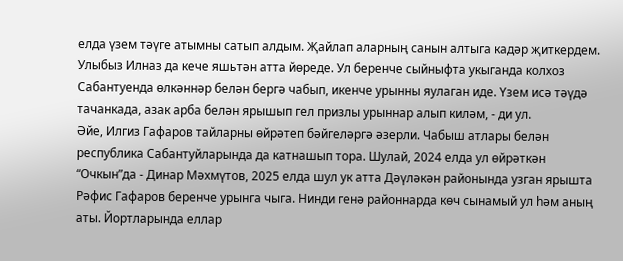елда үзем тәүге атымны сатып алдым. Җайлап аларның санын алтыга кадәр җиткердем. Улыбыз Илназ да кече яшьтән атта йөреде. Ул беренче сыйныфта укыганда колхоз Сабантуенда өлкәннәр белән бергә чабып, икенче урынны яулаган иде. Үзем исә тәүдә тачанкада, азак арба белән ярышып гел призлы урыннар алып киләм, - ди ул.
Әйе, Илгиз Гафаров тайларны өйрәтеп бәйгеләргә әзерли. Чабыш атлары белән республика Сабантуйларында да катнашып тора. Шулай, 2024 елда ул өйрәткән “Очкын”да - Динар Мәхмүтов, 2025 елда шул ук атта Дәүләкән районында узган ярышта Рәфис Гафаров беренче урынга чыга. Нинди генә районнарда көч сынамый ул һәм аның аты. Йортларында еллар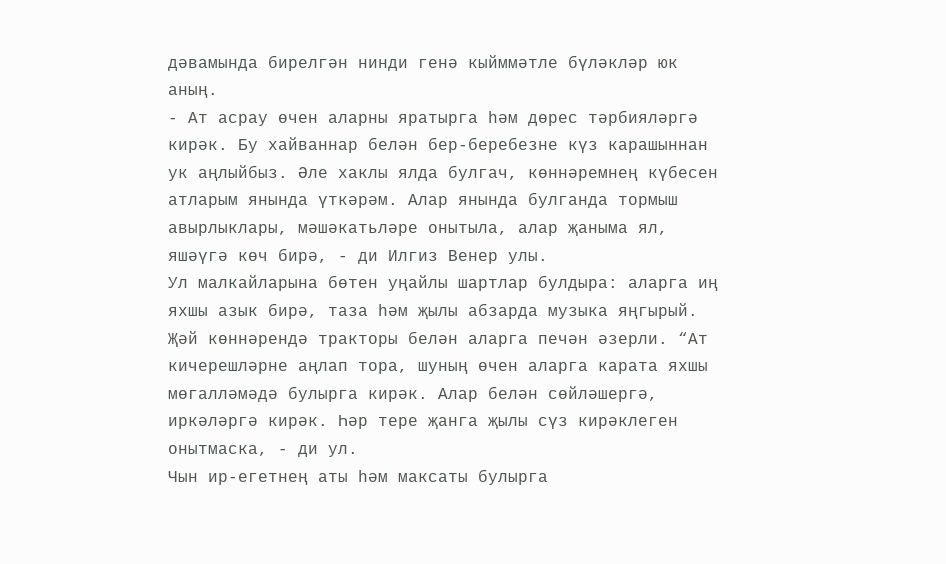дәвамында бирелгән нинди генә кыйммәтле бүләкләр юк аның.
- Ат асрау өчен аларны яратырга һәм дөрес тәрбияләргә кирәк. Бу хайваннар белән бер-беребезне күз карашыннан ук аңлыйбыз. Әле хаклы ялда булгач, көннәремнең күбесен атларым янында үткәрәм. Алар янында булганда тормыш авырлыклары, мәшәкатьләре онытыла, алар җаныма ял, яшәүгә көч бирә, - ди Илгиз Венер улы.
Ул малкайларына бөтен уңайлы шартлар булдыра: аларга иң яхшы азык бирә, таза һәм җылы абзарда музыка яңгырый. Җәй көннәрендә тракторы белән аларга печән әзерли. “Ат кичерешләрне аңлап тора, шуның өчен аларга карата яхшы мөгалләмәдә булырга кирәк. Алар белән сөйләшергә, иркәләргә кирәк. Һәр тере җанга җылы сүз кирәклеген онытмаска, - ди ул.
Чын ир-егетнең аты һәм максаты булырга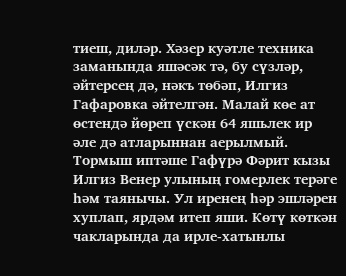тиеш, диләр. Хәзер куәтле техника заманында яшәсәк тә, бу сүзләр, әйтерсең дә, нәкъ төбәп, Илгиз Гафаровка әйтелгән. Малай көе ат өстендә йөреп үскән 64 яшьлек ир әле дә атларыннан аерылмый.
Тормыш иптәше Гафүрә Фәрит кызы Илгиз Венер улының гомерлек терәге һәм таянычы. Ул иренең һәр эшләрен хуплап, ярдәм итеп яши. Көтү көткән чакларында да ирле-хатынлы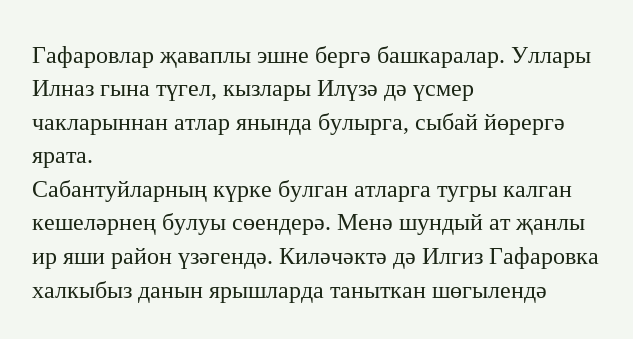Гафаровлар җаваплы эшне бергә башкаралар. Уллары Илназ гына түгел, кызлары Илүзә дә үсмер чакларыннан атлар янында булырга, сыбай йөрергә ярата.
Сабантуйларның күрке булган атларга тугры калган кешеләрнең булуы сөендерә. Менә шундый ат җанлы ир яши район үзәгендә. Киләчәктә дә Илгиз Гафаровка халкыбыз данын ярышларда таныткан шөгылендә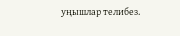уңышлар телибез.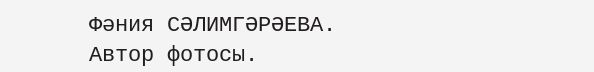Фәния СӘЛИМГӘРӘЕВА.
Автор фотосы.